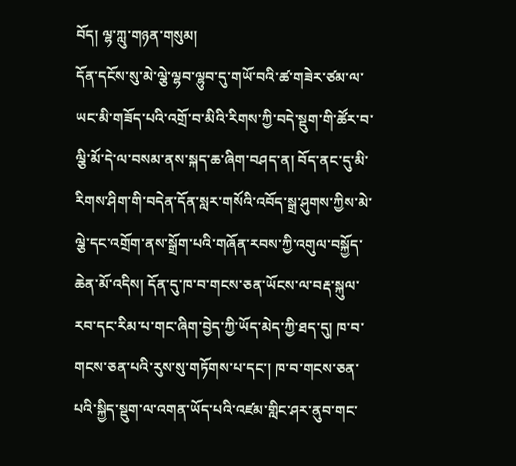བོད། ལྷ་ཀླུ་གཉན་གསུམ།
དོན་དངོས་སུ་མེ་ལྕེ་ལྷབ་ལྷུབ་དུ་གཡོ་བའི་ཚ་གཟེར་ཙམ་ལ་ཡང་མི་གཟོད་པའི་འགྲོ་བ་མིའི་རིགས་ཀྱི་བདེ་སྡུག་གི་ཚོར་བ་ལྕི་མོ་དེ་ལ་བསམ་ནས་སྐད་ཆ་ཞིག་བཤད་ན། བོད་ནང་དུ་མི་རིགས་ཤིག་གི་བདེན་དོན་སླར་གསོའི་འབོད་སྒྲ་ཤུགས་ཀྱིས་མེ་ལྕེ་དང་འགྲོག་ནས་སྒྲོག་པའི་གཞོན་རབས་ཀྱི་འགུལ་བསྐྱོད་ཆེན་མོ་འདིས། དོན་དུ་ཁ་བ་གངས་ཅན་ཡོངས་ལ་བརྡ་སྐུལ་རབ་དང་རིམ་པ་གང་ཞིག་བྱེད་ཀྱི་ཡོད་མེད་ཀྱི་ཐད་དུ། ཁ་བ་གངས་ཅན་པའི་རུས་སུ་གཏོགས་པ་དང་། ཁ་བ་གངས་ཅན་པའི་སྐྱིད་སྡུག་ལ་འགན་ཡོད་པའི་འཛམ་གླིང་ཤར་ནུབ་གང་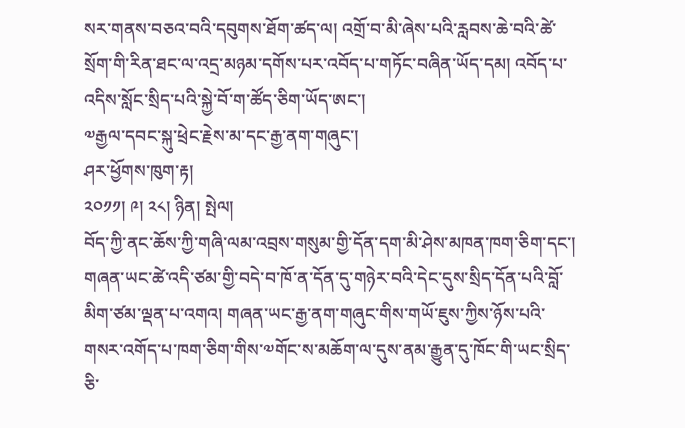སར་གནས་བཅའ་བའི་དབུགས་ཐོག་ཚད་ལ། འགྲོ་བ་མི་ཞེས་པའི་རླབས་ཆེ་བའི་ཚེ་སྲོག་གི་རིན་ཐང་ལ་འདྲ་མཉམ་དགོས་པར་འབོད་པ་གཏོང་བཞིན་ཡོད་དམ། འབོད་པ་འདིས་སློང་སྲིད་པའི་སྐྱེ་བོ་ག་ཚོད་ཅིག་ཡོད་ཨང་།
༧རྒྱལ་དབང་སྐུ་ཕྲེང་རྗེས་མ་དང་རྒྱ་ནག་གཞུང་།
ཤར་ཕྱོགས་ཁུག་རྟ།
༢༠༡༡། ༩། ༢༨། ཉིན། སྤེལ།
བོད་ཀྱི་ནང་ཆོས་ཀྱི་གཞི་ལམ་འབྲས་གསུམ་གྱི་དོན་དག་མི་ཤེས་མཁན་ཁག་ཅིག་དང་། གཞན་ཡང་ཚེ་འདི་ཙམ་གྱི་བདེ་བ་ཁོ་ན་དོན་དུ་གཉེར་བའི་དེང་དུས་སྲིད་དོན་པའི་བློ་མིག་ཙམ་ལྡན་པ་འགའ། གཞན་ཡང་རྒྱ་ནག་གཞུང་གིས་གཡོ་ཇུས་ཀྱིས་ཉོས་པའི་གསར་འགོད་པ་ཁག་ཅིག་གིས་༧གོང་ས་མཆོག་ལ་དུས་ནམ་རྒྱུན་དུ་ཁོང་གི་ཡང་སྲིད་ཅི་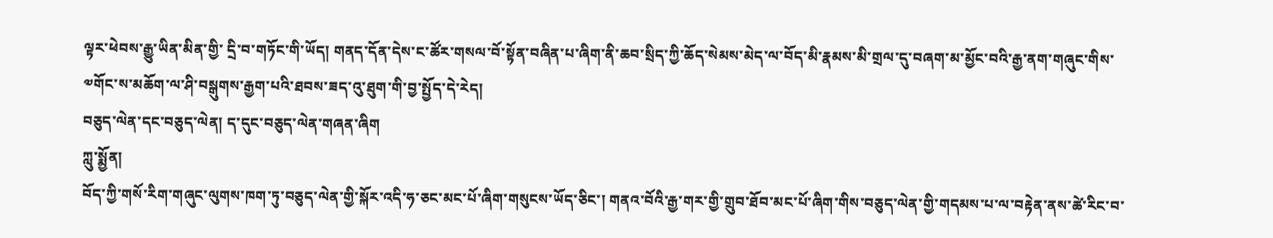ལྟར་ཕེབས་རྒྱུ་ཡིན་མིན་གྱི་ དྲི་བ་གཏོང་གི་ཡོད། གནད་དོན་དེས་ང་ཚོར་གསལ་བོ་སྟོན་བཞིན་པ་ཞིག་ནི་ཆབ་སྲིད་ཀྱི་ཆོད་སེམས་མེད་ལ་བོད་མི་རྣམས་མི་གྲལ་དུ་བཞག་མ་མྱོང་བའི་རྒྱ་ནག་གཞུང་གིས་༧གོང་ས་མཆོག་ལ་ཤི་བསྒུགས་རྒྱག་པའི་ཐབས་ཟད་འུ་ཐུག་གི་བྱ་སྤྱོད་དེ་རེད།
བཅུད་ལེན་དང་བཅུད་ལེན། ད་དུང་བཅུད་ལེན་གཞན་ཞིག
ཀླུ་སྨྱོན།
བོད་ཀྱི་གསོ་རིག་གཞུང་ལུགས་ཁག་ཏུ་བཅུད་ལེན་གྱི་སྐོར་འདི་ཧ་ཅང་མང་པོ་ཞིག་གསུངས་ཡོད་ཅིང་། གནའ་བོའི་རྒྱ་གར་གྱི་གྲུབ་ཐོབ་མང་པོ་ཞིག་གིས་བཅུད་ལེན་གྱི་གདམས་པ་ལ་བརྟེན་ནས་ཚེ་རིང་བ་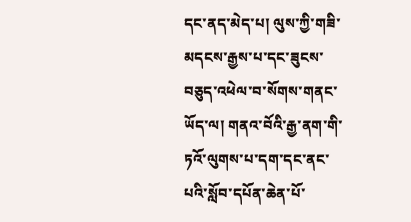དང་ནད་མེད་པ། ལུས་ཀྱི་གཟི་མདངས་རྒྱས་པ་དང་ཟུངས་བཅུད་འཕེལ་བ་སོགས་གནང་ཡོད་ལ། གནའ་བོའི་རྒྱ་ནག་གི་ཏའོ་ལུགས་པ་དག་དང་ནང་པའི་སློབ་དཔོན་ཆེན་པོ་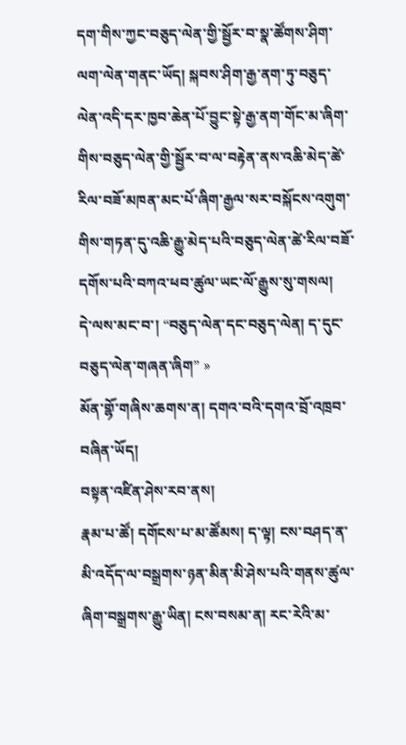དག་གིས་ཀྱང་བཅུད་ལེན་གྱི་སྦྱོར་བ་སྣ་ཚོགས་ཤིག་ལག་ལེན་གནང་ཡོད། སྐབས་ཤིག་རྒྱ་ནག་ཏུ་བཅུད་ལེན་འདི་དར་ཁྱབ་ཆེན་པོ་བྱུང་སྟེ་རྒྱ་ནག་གོང་མ་ཞིག་གིས་བཅུད་ལེན་གྱི་སྦྱོར་བ་ལ་བརྟེན་ནས་འཆི་མེད་ཚེ་རིལ་བཟོ་མཁན་མང་པོ་ཞིག་རྒྱལ་སར་བསྐོངས་འགུག་གིས་གཏན་དུ་འཆི་རྒྱུ་མེད་པའི་བཅུད་ལེན་ཚེ་རིལ་བཟོ་དགོས་པའི་བཀའ་ཕབ་ཚུལ་ཡང་ལོ་རྒྱུས་སུ་གསལ།
དེ་ལས་མང་བ་། “བཅུད་ལེན་དང་བཅུད་ལེན། ད་དུང་བཅུད་ལེན་གཞན་ཞིག” »
མོན་གྷོ་གཞིས་ཆགས་ན། དགའ་བའི་དགའ་བྲོ་འཁྲབ་བཞིན་ཡོད།
བསྟན་འཛིན་ཤེས་རབ་ནས།
རྣམ་པ་ཚོ། དགོངས་པ་མ་ཚོམས། ད་ལྟ། ངས་བཤད་ན་མི་འདོད་ལ་བསྒྲགས་ཉན་མིན་མི་ཤེས་པའི་གནས་ཚུལ་ཞིག་བསྒྲགས་རྒྱུ་ཡིན། ངས་བསམ་ན། རང་རེའི་མ་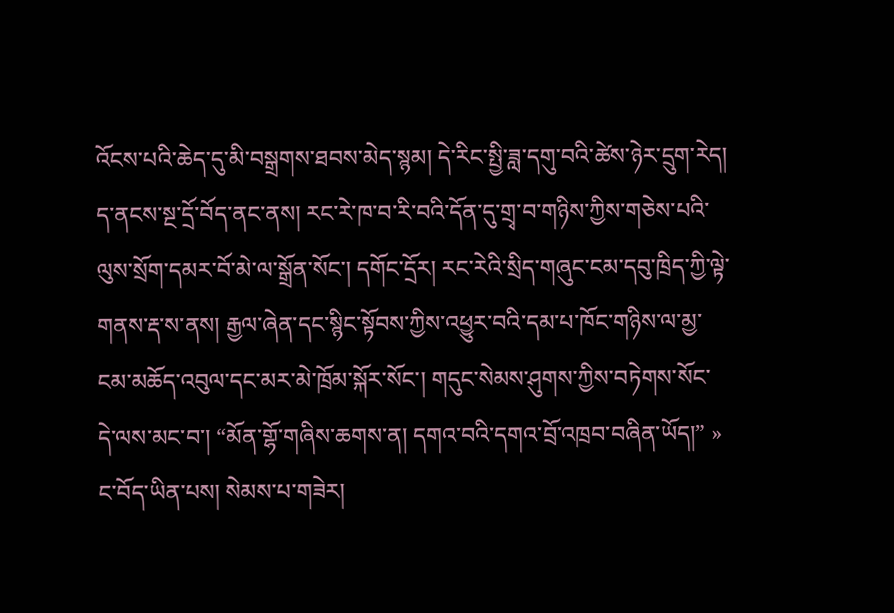འོངས་པའི་ཆེད་དུ་མི་བསྒྲགས་ཐབས་མེད་སྙམ། དེ་རིང་སྤྱི་ཟླ་དགུ་བའི་ཚེས་ཉེར་དྲུག་རེད། ད་ནངས་སྔ་དྲོ་བོད་ནང་ནས། རང་རེ་ཁ་བ་རི་བའི་དོན་དུ་གྲྭ་བ་གཉིས་ཀྱིས་གཅེས་པའི་ལུས་སྲོག་དམར་བོ་མེ་ལ་སྒྲོན་སོང་། དགོང་དྲོར། རང་རེའི་སྲིད་གཞུང་ངམ་དབུ་ཁྲིད་ཀྱི་ལྟེ་གནས་རྡ་ས་ནས། རྒྱལ་ཞེན་དང་སྙིང་སྟོབས་ཀྱིས་འཕྱུར་བའི་དམ་པ་ཁོང་གཉིས་ལ་མྱ་ངམ་མཆོད་འབུལ་དང་མར་མེ་ཁྲོམ་སྐོར་སོང་། གདུང་སེམས་ཤུགས་ཀྱིས་བཏེགས་སོང་
དེ་ལས་མང་བ་། “མོན་གྷོ་གཞིས་ཆགས་ན། དགའ་བའི་དགའ་བྲོ་འཁྲབ་བཞིན་ཡོད།” »
ང་བོད་ཡིན་པས། སེམས་པ་གཟེར།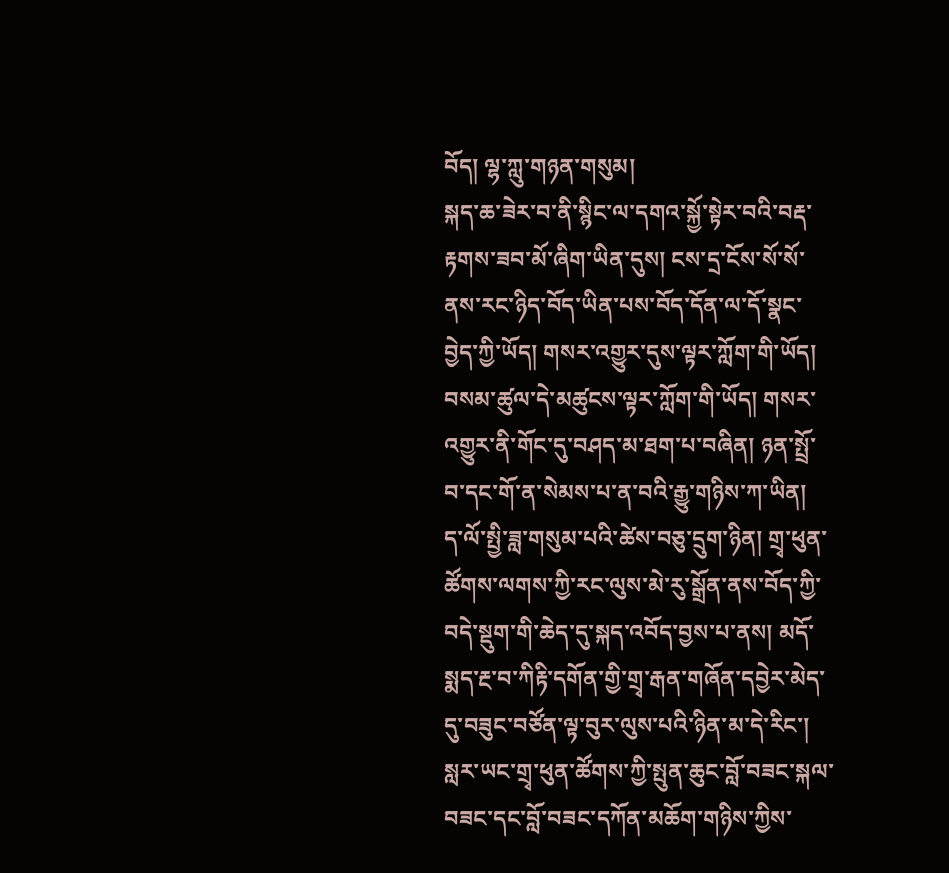བོད། ལྷ་ཀླུ་གཉན་གསུམ།
སྐད་ཆ་ཟེར་བ་ནི་སྙིང་ལ་དགའ་སྐྱོ་སྟེར་བའི་བརྡ་རྟགས་ཟབ་མོ་ཞིག་ཡིན་དུས། ངས་དྲ་ངོས་སོ་སོ་ནས་རང་ཉིད་བོད་ཡིན་པས་བོད་དོན་ལ་དོ་སྣང་བྱེད་ཀྱི་ཡོད། གསར་འགྱུར་དུས་ལྟར་ཀློག་གི་ཡོད། བསམ་ཚུལ་དེ་མཚུངས་ལྟར་ཀློག་གི་ཡོད། གསར་འགྱུར་ནི་གོང་དུ་བཤད་མ་ཐག་པ་བཞིན། ཉན་སྤྲོ་བ་དང་གོ་ན་སེམས་པ་ན་བའི་རྒྱུ་གཉིས་ཀ་ཡིན།
ད་ལོ་སྤྱི་ཟླ་གསུམ་པའི་ཚེས་བཅུ་དྲུག་ཉིན། གྲྭ་ཕུན་ཚོགས་ལགས་ཀྱི་རང་ལུས་མེ་རུ་སྒྲོན་ནས་བོད་ཀྱི་བདེ་སྡུག་གི་ཆེད་དུ་སྐད་འབོད་བྱས་པ་ནས། མདོ་སྨད་རྔ་བ་ཀིརྟི་དགོན་གྱི་གྲྭ་རྒན་གཞོན་དབྱེར་མེད་དུ་བཟུང་བཙོན་ལྟ་བུར་ལུས་པའི་ཉིན་མ་དེ་རིང་། སླར་ཡང་གྲྭ་ཕུན་ཚོགས་ཀྱི་སྤུན་ཆུང་བློ་བཟང་སྐལ་བཟང་དང་བློ་བཟང་དཀོན་མཆོག་གཉིས་ཀྱིས་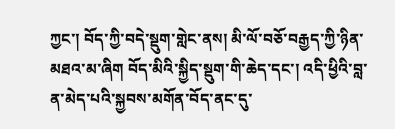ཀྱང་། བོད་ཀྱི་བདེ་སྡུག་གླེང་ནས། མི་ལོ་བཅོ་བརྒྱད་ཀྱི་ཉིན་མཐའ་མ་ཞིག བོད་མིའི་སྐྱིད་སྡུག་གི་ཆེད་དང་། འདི་ཕྱིའི་བླ་ན་མེད་པའི་སྐྱབས་མགོན་བོད་ནང་དུ་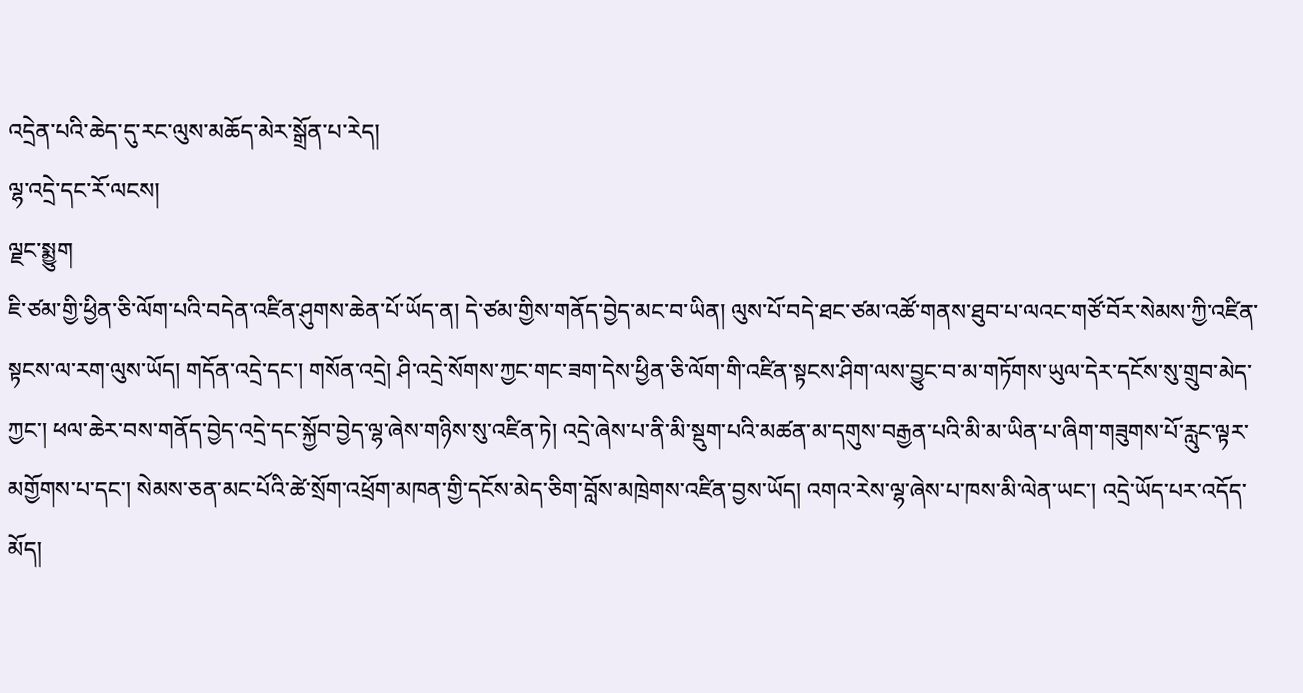འདྲེན་པའི་ཆེད་དུ་རང་ལུས་མཆོད་མེར་སྒྲོན་པ་རེད།
ལྷ་འདྲེ་དང་རོ་ལངས།
ལྗང་སྨྱུག
ཇི་ཙམ་གྱི་ཕྱིན་ཅི་ལོག་པའི་བདེན་འཛིན་ཤུགས་ཆེན་པོ་ཡོད་ན། དེ་ཙམ་གྱིས་གནོད་བྱེད་མང་བ་ཡིན། ལུས་པོ་བདེ་ཐང་ཙམ་འཚོ་གནས་ཐུབ་པ་ལའང་གཙོ་བོར་སེམས་ཀྱི་འཛིན་སྟངས་ལ་རག་ལུས་ཡོད། གདོན་འདྲེ་དང་། གསོན་འདྲེ། ཤི་འདྲེ་སོགས་ཀྱང་གང་ཟག་དེས་ཕྱིན་ཅི་ལོག་གི་འཛིན་སྟངས་ཤིག་ལས་བྱུང་བ་མ་གཏོགས་ཡུལ་དེར་དངོས་སུ་གྲུབ་མེད་ཀྱང་། ཕལ་ཆེར་བས་གནོད་བྱེད་འདྲེ་དང་སྐྱོབ་བྱེད་ལྷ་ཞེས་གཉིས་སུ་འཛིན་ཏེ། འདྲེ་ཞེས་པ་ནི་མི་སྡུག་པའི་མཚན་མ་དགུས་བརྒྱན་པའི་མི་མ་ཡིན་པ་ཞིག་གཟུགས་པོ་རླུང་ལྟར་མགྱོགས་པ་དང་། སེམས་ཅན་མང་པོའི་ཚེ་སྲོག་འཕྲོག་མཁན་གྱི་དངོས་མེད་ཅིག་བློས་མཁྲེགས་འཛིན་བྱས་ཡོད། འགའ་རེས་ལྷ་ཞེས་པ་ཁས་མི་ལེན་ཡང་། འདྲེ་ཡོད་པར་འདོད་མོད།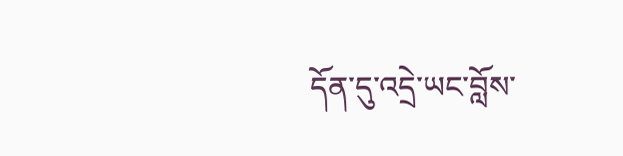དོན་དུ་འདྲེ་ཡང་བློས་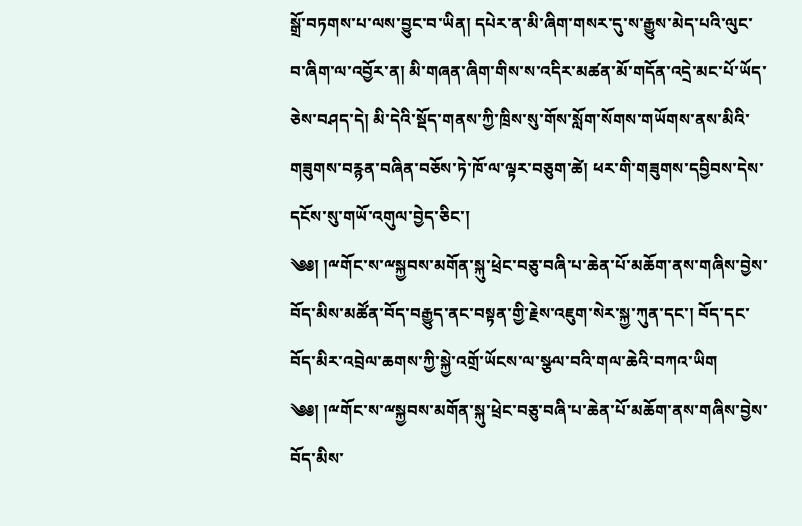སྒྲོ་བཏགས་པ་ལས་བྱུང་བ་ཡིན། དཔེར་ན་མི་ཞིག་གསར་དུ་ས་རྒྱུས་མེད་པའི་ལུང་བ་ཞིག་ལ་འབྱོར་ན། མི་གཞན་ཞིག་གིས་ས་འདིར་མཚན་མོ་གདོན་འདྲེ་མང་པོ་ཡོད་ཅེས་བཤད་དེ། མི་དེའི་སྡོད་གནས་ཀྱི་ཁྲིས་སུ་གོས་སློག་སོགས་གཡོགས་ནས་མིའི་གཟུགས་བརྙན་བཞིན་བཅོས་ཏེ་ཁོ་ལ་ལྟར་བཅུག་ཚེ། ཕར་གི་གཟུགས་དབྱིབས་དེས་དངོས་སུ་གཡོ་འགུལ་བྱེད་ཅིང་།
༄༅། །ྋགོང་ས་ྋསྐྱབས་མགོན་སྐུ་ཕྲེང་བཅུ་བཞི་པ་ཆེན་པོ་མཆོག་ནས་གཞིས་བྱེས་བོད་མིས་མཚོན་བོད་བརྒྱུད་ནང་བསྟན་གྱི་རྗེས་འཇུག་སེར་སྐྱ་ཀུན་དང་། བོད་དང་བོད་མིར་འབྲེལ་ཆགས་ཀྱི་སྐྱེ་འགྲོ་ཡོངས་ལ་སྩལ་བའི་གལ་ཆེའི་བཀའ་ཡིག
༄༅། །ྋགོང་ས་ྋསྐྱབས་མགོན་སྐུ་ཕྲེང་བཅུ་བཞི་པ་ཆེན་པོ་མཆོག་ནས་གཞིས་བྱེས་བོད་མིས་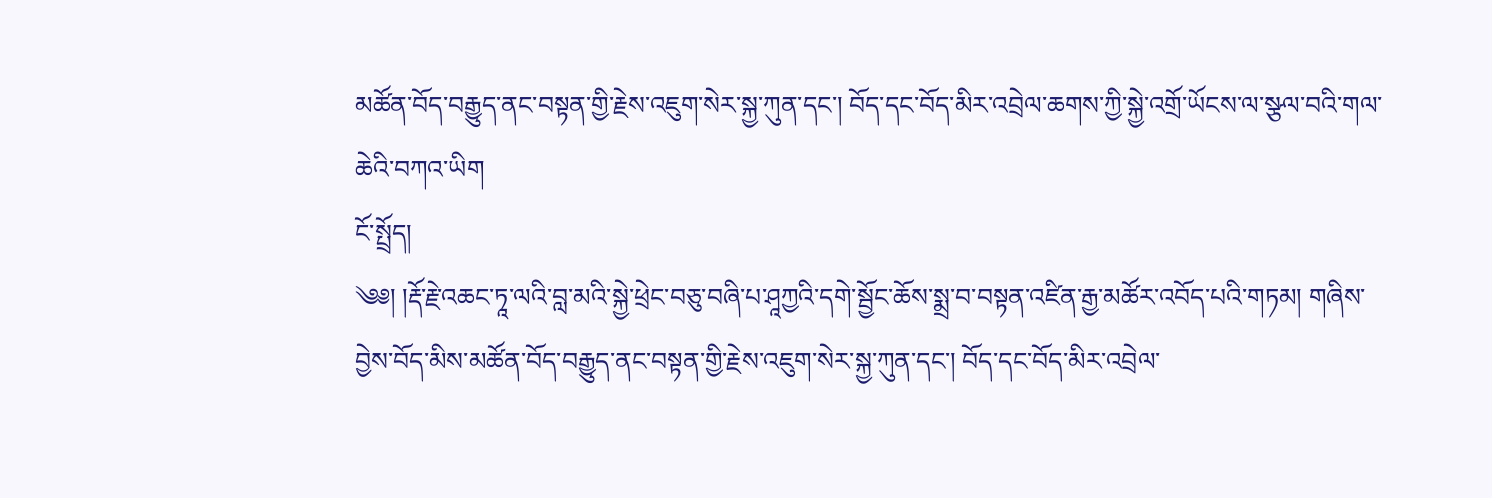མཚོན་བོད་བརྒྱུད་ནང་བསྟན་གྱི་རྗེས་འཇུག་སེར་སྐྱ་ཀུན་དང་། བོད་དང་བོད་མིར་འབྲེལ་ཆགས་ཀྱི་སྐྱེ་འགྲོ་ཡོངས་ལ་སྩལ་བའི་གལ་ཆེའི་བཀའ་ཡིག
ངོ་སྤྲོད།
༄༅། །རྡོ་རྗེ་འཆང་ཏཱ་ལའི་བླ་མའི་སྐྱེ་ཕྲེང་བཅུ་བཞི་པ་ཤཱཀྱའི་དགེ་སྦྱོང་ཆོས་སྨྲ་བ་བསྟན་འཛིན་རྒྱ་མཚོར་འབོད་པའི་གཏམ། གཞིས་བྱེས་བོད་མིས་མཚོན་བོད་བརྒྱུད་ནང་བསྟན་གྱི་རྗེས་འཇུག་སེར་སྐྱ་ཀུན་དང་། བོད་དང་བོད་མིར་འབྲེལ་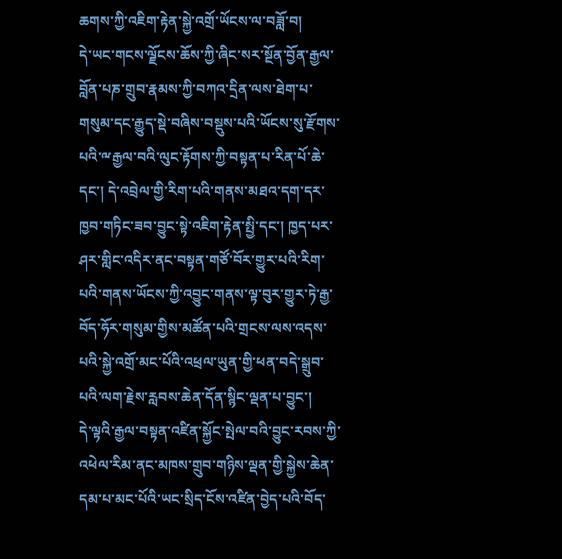ཆགས་ཀྱི་འཇིག་རྟེན་སྐྱེ་འགྲོ་ཡོངས་ལ་བཟློ་བ།
དེ་ཡང་གངས་ལྗོངས་ཆོས་ཀྱི་ཞིང་སར་སྔོན་བྱོན་རྒྱལ་བློན་པཎ་གྲུབ་རྣམས་ཀྱི་བཀའ་དྲིན་ལས་ཐེག་པ་གསུམ་དང་རྒྱུད་སྡེ་བཞིས་བསྡུས་པའི་ཡོངས་སུ་རྫོགས་པའི་ྋརྒྱལ་བའི་ལུང་རྟོགས་ཀྱི་བསྟན་པ་རིན་པོ་ཆེ་དང་། དེ་འབྲེལ་གྱི་རིག་པའི་གནས་མཐའ་དག་དར་ཁྱབ་གཏིང་ཟབ་བྱུང་སྟེ་འཇིག་རྟེན་སྤྱི་དང་། ཁྱད་པར་ཤར་གླིང་འདིར་ནང་བསྟན་གཙོ་བོར་གྱུར་པའི་རིག་པའི་གནས་ཡོངས་ཀྱི་འབྱུང་གནས་ལྟ་བུར་གྱུར་ཏེ་རྒྱ་བོད་ཧོར་གསུམ་གྱིས་མཚོན་པའི་གྲངས་ལས་འདས་པའི་སྐྱེ་འགྲོ་མང་པོའི་འཕྲལ་ཡུན་གྱི་ཕན་བདེ་སྒྲུབ་པའི་ལག་རྗེས་རླབས་ཆེན་དོན་སྙིང་ལྡན་པ་བྱུང་།
དེ་ལྟའི་རྒྱལ་བསྟན་འཛིན་སྐྱོང་སྤེལ་བའི་བྱུང་རབས་ཀྱི་འཕེལ་རིམ་ནང་མཁས་གྲུབ་གཉིས་ལྡན་གྱི་སྐྱེས་ཆེན་དམ་པ་མང་པོའི་ཡང་སྲིད་ངོས་འཛིན་བྱེད་པའི་བོད་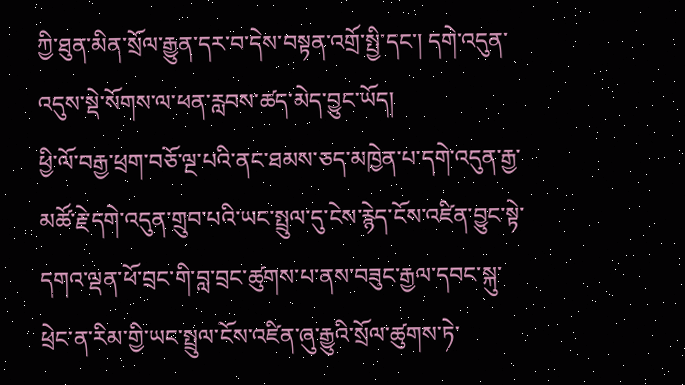ཀྱི་ཐུན་མིན་སྲོལ་རྒྱུན་དར་བ་དེས་བསྟན་འགྲོ་སྤྱི་དང་། དགེ་འདུན་འདུས་སྡེ་སོགས་ལ་ཕན་རླབས་ཚད་མེད་བྱུང་ཡོད།
ཕྱི་ལོ་བརྒྱ་ཕྲག་བཅོ་ལྔ་པའི་ནང་ཐམས་ཅད་མཁྱེན་པ་དགེ་འདུན་རྒྱ་མཚོ་རྗེ་དགེ་འདུན་གྲུབ་པའི་ཡང་སྤྲུལ་དུ་ངེས་རྙེད་ངོས་འཛིན་བྱུང་སྟེ་དགའ་ལྡན་ཕོ་བྲང་གི་བླ་བྲང་ཚུགས་པ་ནས་བཟུང་རྒྱལ་དབང་སྐུ་ཕྲེང་ན་རིམ་གྱི་ཡང་སྤྲུལ་ངོས་འཛིན་ཞུ་རྒྱུའི་སྲོལ་ཚུགས་ཏེ་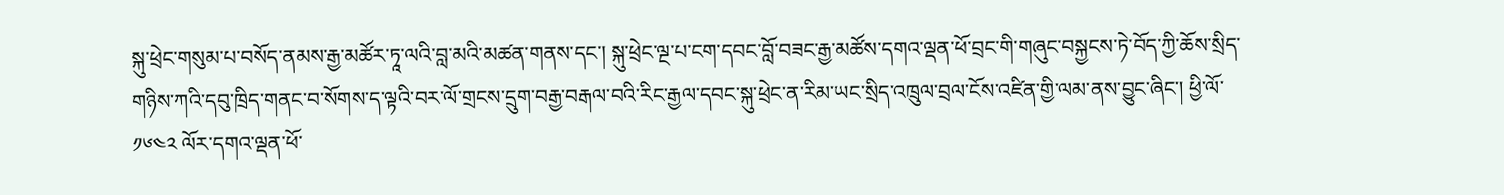སྐུ་ཕྲེང་གསུམ་པ་བསོད་ནམས་རྒྱ་མཚོར་ཏཱ་ལའི་བླ་མའི་མཚན་གནས་དང་། སྐུ་ཕྲེང་ལྔ་པ་ངག་དབང་བློ་བཟང་རྒྱ་མཚོས་དགའ་ལྡན་ཕོ་བྲང་གི་གཞུང་བསྐྱངས་ཏེ་བོད་ཀྱི་ཆོས་སྲིད་གཉིས་ཀའི་དབུ་ཁྲིད་གནང་བ་སོགས་ད་ལྟའི་བར་ལོ་གྲངས་དྲུག་བརྒྱ་བརྒལ་བའི་རིང་རྒྱལ་དབང་སྐུ་ཕྲེང་ན་རིམ་ཡང་སྲིད་འཁྲུལ་བྲལ་ངོས་འཛིན་གྱི་ལམ་ནས་བྱུང་ཞིང་། ཕྱི་ལོ་ ༡༦༤༢ ལོར་དགའ་ལྡན་ཕོ་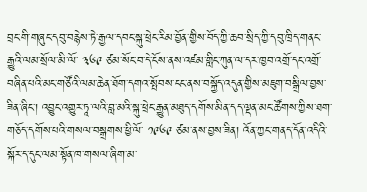བྲང་གི་གཞུང་དབུ་བརྙེས་ཏེ་རྒྱལ་དབང་སྐུ་ཕྲེང་རིམ་བྱོན་གྱིས་བོད་ཀྱི་ཆབ་སྲིད་ཀྱི་དབུ་ཁྲིད་གནང་རྒྱུའི་ལམ་སྲོལ་མི་ལོ་ ༣༦༩ ཙམ་སོང་བ་དེ་ངོས་ནས་འཛམ་གླིང་ཀུན་ལ་དར་ཁྱབ་འགྲོ་དང་འགྲོ་བཞིན་པའི་མང་གཙོའི་ལམ་ཆེན་ཐོག་དགའ་སྤོབས་ངང་ནས་བསྐྱོད་འདུན་གྱིས་མཇུག་བསྒྲིལ་བྱས་ཟིན་ཞིང་། འབྱུང་འགྱུར་ཏཱ་ལའི་བླ་མའི་སྐུ་ཕྲེང་རྒྱུན་མཐུད་དགོས་མིན་དད་ལྡན་མང་ཚོགས་ཀྱིས་ཐག་གཅོད་དགོས་པའི་གསལ་བསྒྲགས་ཕྱི་ལོ་ ༡༩༦༩ ཙམ་ནས་བྱས་ཟིན། འོན་ཀྱང་གནད་དོན་འདིའི་སྐོར་ད་དུང་ལམ་སྟོན་ཁ་གསལ་ཞིག་མ་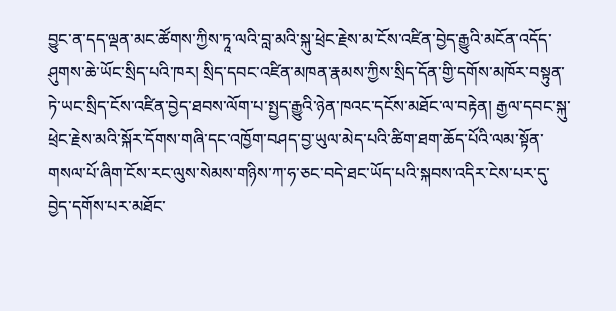བྱུང་ན་དད་ལྡན་མང་ཚོགས་ཀྱིས་ཏཱ་ལའི་བླ་མའི་སྐུ་ཕྲེང་རྗེས་མ་ངོས་འཛིན་བྱེད་རྒྱུའི་མངོན་འདོད་ཤུགས་ཆེ་ཡོང་སྲིད་པའི་ཁར། སྲིད་དབང་འཛིན་མཁན་རྣམས་ཀྱིས་སྲིད་དོན་གྱི་དགོས་མཁོར་བསྟུན་ཏེ་ཡང་སྲིད་ངོས་འཛིན་བྱེད་ཐབས་ལོག་པ་སྤྱད་རྒྱུའི་ཉེན་ཁའང་དངོས་མཐོང་ལ་བརྟེན། རྒྱལ་དབང་སྐུ་ཕྲེང་རྗེས་མའི་སྐོར་དོགས་གཞི་དང་འཁྱོག་བཤད་བྱ་ཡུལ་མེད་པའི་ཚིག་ཐག་ཆོད་པོའི་ལམ་སྟོན་གསལ་པོ་ཞིག་ངོས་རང་ལུས་སེམས་གཉིས་ཀ་ཧ་ཅང་བདེ་ཐང་ཡོད་པའི་སྐབས་འདིར་ངེས་པར་དུ་བྱེད་དགོས་པར་མཐོང་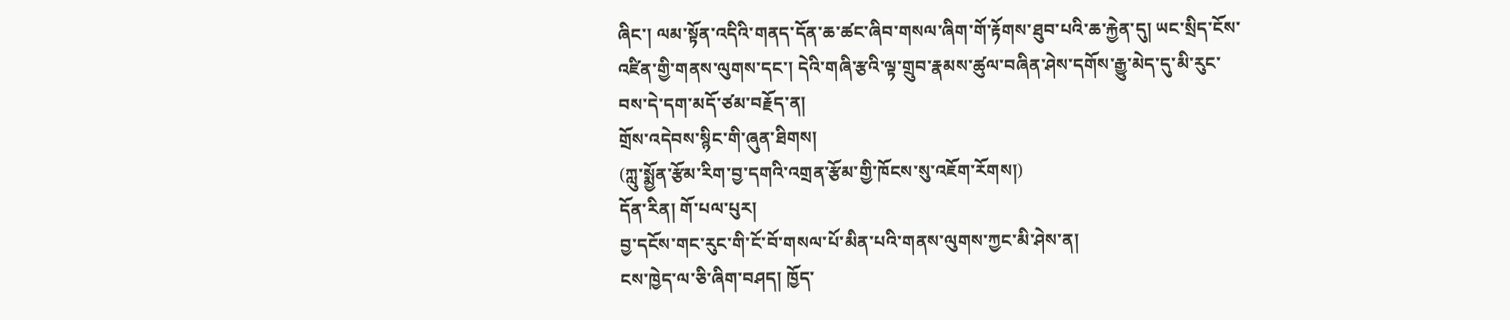ཞིང་། ལམ་སྟོན་འདིའི་གནད་དོན་ཆ་ཚང་ཞིབ་གསལ་ཞིག་གོ་རྟོགས་ཐུབ་པའི་ཆ་རྐྱེན་དུ། ཡང་སྲིད་ངོས་འཛིན་གྱི་གནས་ལུགས་དང་། དེའི་གཞི་རྩའི་ལྟ་གྲུབ་རྣམས་ཚུལ་བཞིན་ཤེས་དགོས་རྒྱུ་མེད་དུ་མི་རུང་བས་དེ་དག་མདོ་ཙམ་བརྗོད་ན།
གྲོས་འདེབས་སྙིང་གི་ཞུན་ཐིགས།
(ཀླུ་སྨྱོན་རྩོམ་རིག་བྱ་དགའི་འགྲན་རྩོམ་གྱི་ཁོངས་སུ་འཇོག་རོགས།)
དོན་རིན། གོ་པལ་པུར།
བྱ་དངོས་གང་རུང་གི་ངོ་བོ་གསལ་པོ་མིན་པའི་གནས་ལུགས་ཀྱང་མི་ཤེས་ན།
ངས་ཁྱེད་ལ་ཅི་ཞིག་བཤད། ཁྱོད་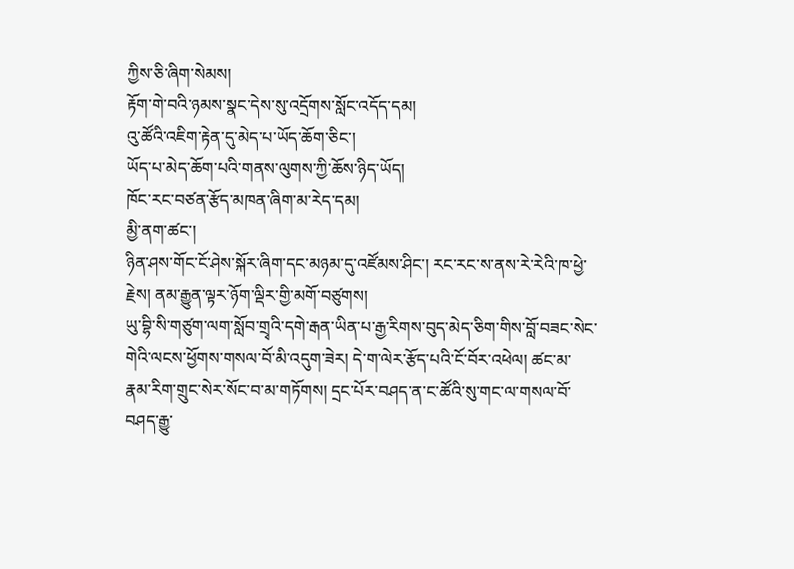ཀྱིས་ཅི་ཞིག་སེམས།
རྟོག་གེ་བའི་ཉམས་སྣང་དེས་སུ་འདྲོགས་སློང་འདོད་དམ།
འུ་ཚོའི་འཇིག་རྟེན་དུ་མེད་པ་ཡོད་ཆོག་ཅིང་།
ཡོད་པ་མེད་ཆོག་པའི་གནས་ལུགས་ཀྱི་ཆོས་ཉིད་ཡོད།
ཁོང་རང་བཙན་རྩོད་མཁན་ཞིག་མ་རེད་དམ།
མྱི་ནག་ཚང་།
ཉིན་ཤས་གོང་ངོ་ཤེས་སྐོར་ཞིག་དང་མཉམ་དུ་འཛོམས་ཤིང་། རང་རང་ས་ནས་རེ་རེའི་ཁ་ཕྱེ་རྗེས། ནམ་རྒྱུན་ལྟར་ཉོག་ལྡིར་གྱི་མགོ་བཙུགས།
ཡུ་བྷི་སི་གཙུག་ལག་སློབ་གྲྭའི་དགེ་རྒན་ཡིན་པ་རྒྱ་རིགས་བུད་མེད་ཅིག་གིས་བློ་བཟང་སེང་གེའི་ལངས་ཕྱོགས་གསལ་བོ་མི་འདུག་ཟེར། དེ་ག་ལེར་རྩོད་པའི་ངོ་བོར་འཕེལ། ཚང་མ་རྣམ་རིག་གྲུང་སེར་སོང་བ་མ་གཏོགས། དྲང་པོར་བཤད་ན་ང་ཚོའི་སུ་གང་ལ་གསལ་བོ་བཤད་རྒྱུ་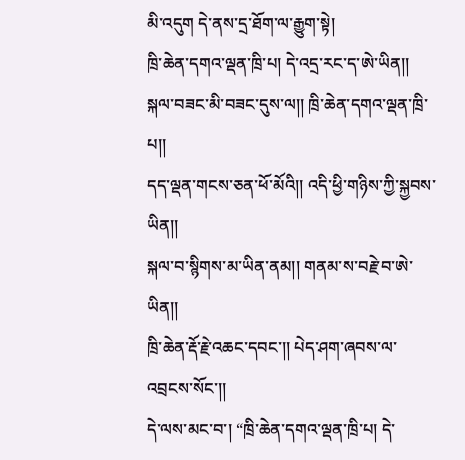མི་འདུག དེ་ནས་དྲ་ཐོག་ལ་རྒྱུག་སྟེ།
ཁྲི་ཆེན་དགའ་ལྡན་ཁྲི་པ། དེ་འདྲ་རང་ད་ཨེ་ཡིན།།
སྐལ་བཟང་མི་བཟང་དུས་ལ།། ཁྲི་ཆེན་དགའ་ལྡན་ཁྲི་པ།།
དད་ལྡན་གངས་ཅན་ཕོ་མོའི།། འདི་ཕྱི་གཉིས་ཀྱི་སྐྱབས་ཡིན།།
སྐལ་བ་སྙིགས་མ་ཡིན་ནམ།། གནམ་ས་བརྗེ་བ་ཨེ་ཡིན།།
ཁྲི་ཆེན་རྡོ་རྗེ་འཆང་དབང་།། པེད་ཤག་ཞབས་ལ་འབྲངས་སོང་།།
དེ་ལས་མང་བ་། “ཁྲི་ཆེན་དགའ་ལྡན་ཁྲི་པ། དེ་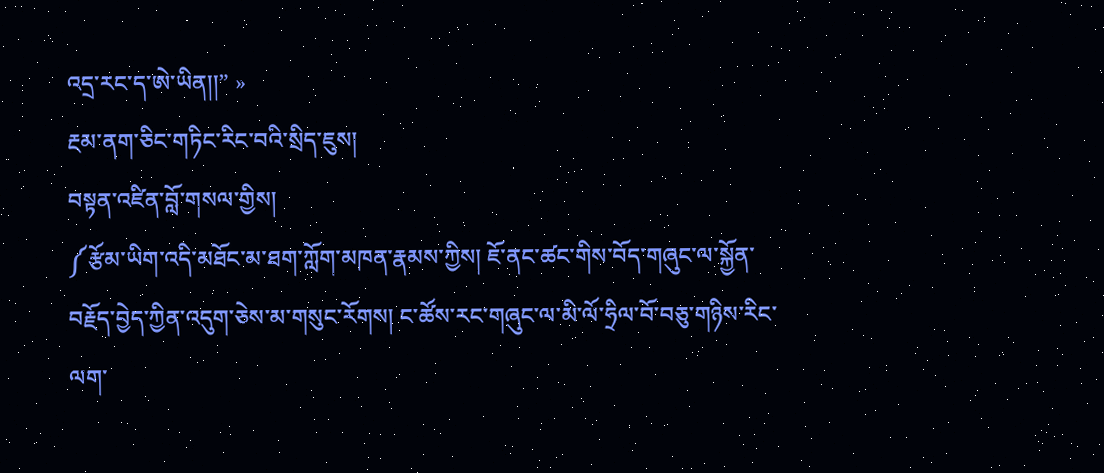འདྲ་རང་ད་ཨེ་ཡིན།།” »
རྔམ་ནག་ཅིང་གཏིང་རིང་བའི་སྲིད་ཇུས།
བསྟན་འཛིན་བློ་གསལ་གྱིས།
༼རྩོམ་ཡིག་འདི་མཐོང་མ་ཐག་ཀློག་མཁན་རྣམས་ཀྱིས། ཇོ་ནང་ཚང་གིས་བོད་གཞུང་ལ་སྐྱོན་བརྗོད་བྱེད་ཀྱིན་འདུག་ཅེས་མ་གསུང་རོགས། ང་ཚོས་རང་གཞུང་ལ་མི་ལོ་ཧྲིལ་བོ་བཅུ་གཉིས་རིང་ལག་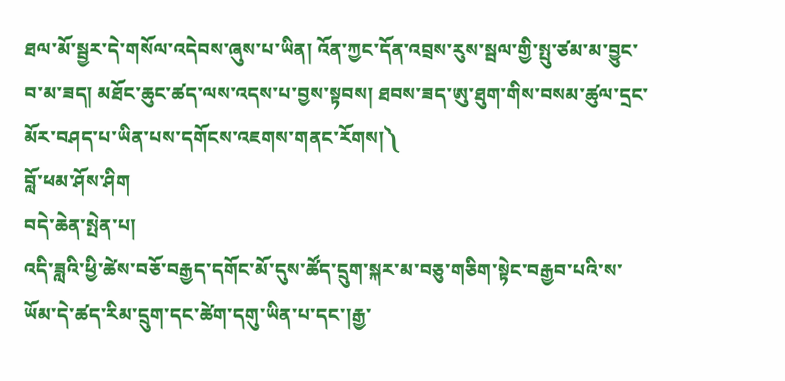ཐལ་མོ་སྦྱར་དེ་གསོལ་འདེབས་ཞུས་པ་ཡིན། འོན་ཀྱང་དོན་འབྲས་རུས་སྦལ་གྱི་སྤུ་ཙམ་མ་བྱུང་བ་མ་ཟད། མཐོང་ཆུང་ཚད་ལས་འདས་པ་བྱས་སྟབས། ཐབས་ཟད་ཨུ་ཐུག་གིས་བསམ་ཚུལ་དྲང་མོར་བཤད་པ་ཡིན་པས་དགོངས་འཇགས་གནང་རོགས།༽
བློ་ཕམ་ཤོས་ཤིག
བདེ་ཆེན་སྤེན་པ།
འདི་ཟླའི་ཕྱི་ཚེས་བཅོ་བརྒྱད་དགོང་མོ་དུས་ཚོད་དྲུག་སྐར་མ་བཅུ་གཅིག་སྟེང་བརྒྱབ་པའི་ས་ཡོམ་དེ་ཚད་རིམ་དྲུག་དང་ཚེག་དགུ་ཡིན་པ་དང་།རྒྱ་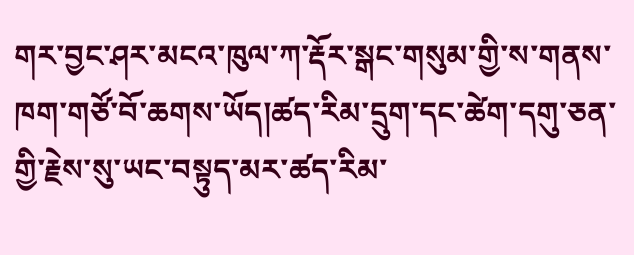གར་བྱང་ཤར་མངའ་ཁུལ་ཀ་རྡོར་སྒང་གསུམ་གྱི་ས་གནས་ཁག་གཙོ་བོ་ཆགས་ཡོད།ཚད་རིམ་དྲུག་དང་ཚེག་དགུ་ཅན་གྱི་རྗེས་སུ་ཡང་བསྟུད་མར་ཚད་རིམ་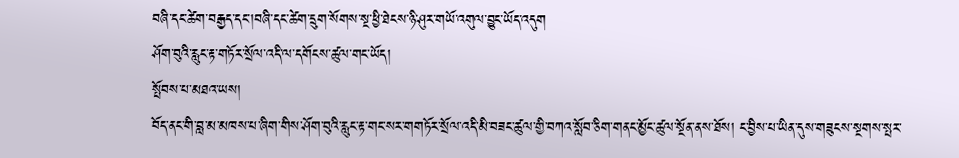བཞི་དང་ཚེག་བརྒྱད་དང་།བཞི་དང་ཚེག་དྲུག་སོགས་སྔ་ཕྱི་ཐེངས་ཉི་ཤུར་གཡོ་འགུལ་བྱུང་ཡོད་འདུག
ཤོག་བུའི་རླུང་རྟ་གཏོར་སྲོལ་འདི་ལ་དགོངས་ཚུལ་གང་ཡོད།
སྤོབས་པ་མཐའ་ཡས།
བོད་ནང་གི་བླ་མ་མཁས་པ་ཞིག་གིས་ཤོག་བུའི་རླུང་རྟ་གང་སར་གགཏོར་སྲོལ་འདི་མི་བཟང་ཚུལ་གྱི་བཀའ་སློབ་ཅིག་གནང་མྱོང་ཚུལ་སྔོན་ནས་ཐོས། ང་བྱིས་པ་ཡིན་དུས་གཟུངས་སྔགས་སྤར་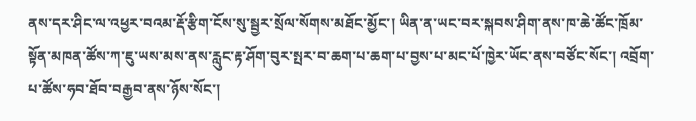ནས་དར་ཤིང་ལ་འཕྱར་བའམ་རྡོ་རྩིག་ངོས་སུ་སྦྱར་སྲོལ་སོགས་མཐོང་མྱོང་། ཡིན་ན་ཡང་བར་སྐབས་ཤིག་ནས་ཁ་ཆེ་ཚོང་ཁྲོམ་སྟོན་མཁན་ཚོས་ཀ་ཇུ་ཡས་མས་ནས་རླུང་རྟ་ཤོག་བུར་སྤར་བ་ཆག་པ་ཆག་པ་བྱས་པ་མང་པོ་ཁྱེར་ཡོང་ནས་བཙོང་སོང་། འབྲོག་པ་ཚོས་ཧབ་ཐོབ་བརྒྱབ་ནས་ཉོས་སོང་།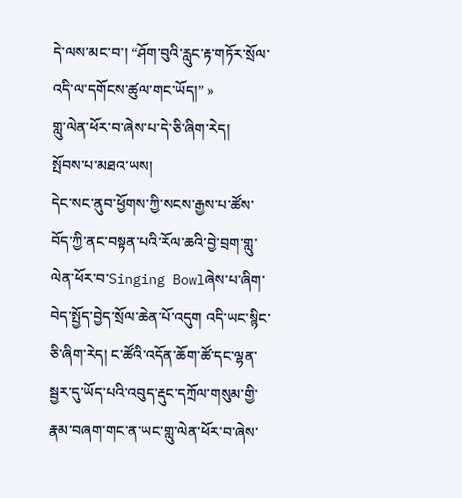དེ་ལས་མང་བ་། “ཤོག་བུའི་རླུང་རྟ་གཏོར་སྲོལ་འདི་ལ་དགོངས་ཚུལ་གང་ཡོད།” »
གླུ་ལེན་ཕོར་བ་ཞེས་པ་དེ་ཅི་ཞིག་རེད།
སྤོབས་པ་མཐའ་ཡས།
དེང་སང་ནུབ་ཕྱོགས་ཀྱི་སངས་རྒྱས་པ་ཚོས་བོད་ཀྱི་ནང་བསྟན་པའི་རོལ་ཆའི་བྱེ་བྲག་གླུ་ལེན་ཕོར་བ་Singing Bowlཞེས་པ་ཞིག་བེད་སྤྱོད་བྱེད་སྲོལ་ཆེན་པོ་འདུག འདི་ཡང་སྙིང་ཅི་ཞིག་རེད། ང་ཚོའི་འདོན་ཆོག་ཚོ་དང་ལྷན་སྦྱར་དུ་ཡོད་པའི་འབུད་རྡུང་དཀྲོལ་གསུམ་གྱི་རྣམ་བཞག་གང་ན་ཡང་གླུ་ལེན་ཕོར་བ་ཞེས་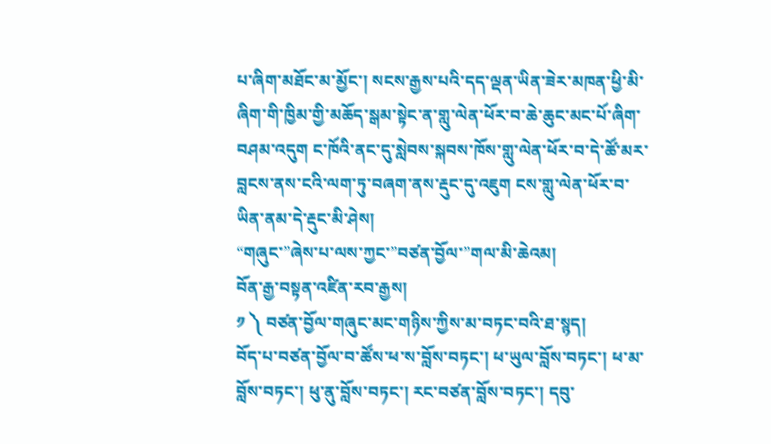པ་ཞིག་མཐོང་མ་མྱོང་། སངས་རྒྱས་པའི་དད་ལྡན་ཡིན་ཟེར་མཁན་ཕྱི་མི་ཞིག་གི་ཁྱིམ་གྱི་མཆོད་སྒམ་སྟེང་ན་གླུ་ལེན་ཕོར་བ་ཆེ་ཆུང་མང་པོ་ཞིག་བཤམ་འདུག ང་ཁོའི་ནང་དུ་སླེབས་སྐབས་ཁོས་གླུ་ལེན་ཕོར་བ་དེ་ཚོ་མར་བླངས་ནས་ངའི་ལག་ཏུ་བཞག་ནས་རྡུང་དུ་འཇུག ངས་གླུ་ལེན་ཕོར་བ་ཡིན་ནམ་དེ་རྡུང་མི་ཤེས།
“གཞུང་”ཞེས་པ་ལས་ཀྱང་”བཙན་བྱོལ་”གལ་མི་ཆེའམ།
བོན་རྒྱ་བསྟན་འཛིན་རབ་རྒྱས།
༡ ༽ བཙན་བྱོལ་གཞུང་མང་གཉིས་ཀྱིས་མ་བཏང་བའི་ཐ་སྙད།
བོད་པ་བཙན་བྱོལ་བ་ཚོས་ཕ་ས་བློས་བཏང་། ཕ་ཡུལ་བློས་བཏང་། ཕ་མ་བློས་བཏང་། ཕུ་ནུ་བློས་བཏང་། རང་བཙན་བློས་བཏང་། དབུ་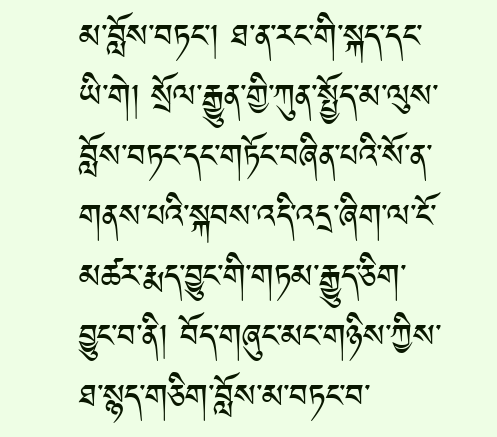མ་བློས་བཏང་། ཐ་ན་རང་གི་སྐད་དང་ཡི་གེ། སྲོལ་རྒྱུན་གྱི་ཀུན་སྤྱོད་མ་ལུས་བློས་བཏང་དང་གཏོང་བཞིན་པའི་སོ་ན་གནས་པའི་སྐབས་འདི་འདྲ་ཞིག་ལ་ངོ་མཚར་རྨད་བྱུང་གི་གཏམ་རྒྱུད་ཅིག་བྱུང་བ་ནི། བོད་གཞུང་མང་གཉིས་ཀྱིས་ཐ་སྙད་གཅིག་བློས་མ་བཏང་བ་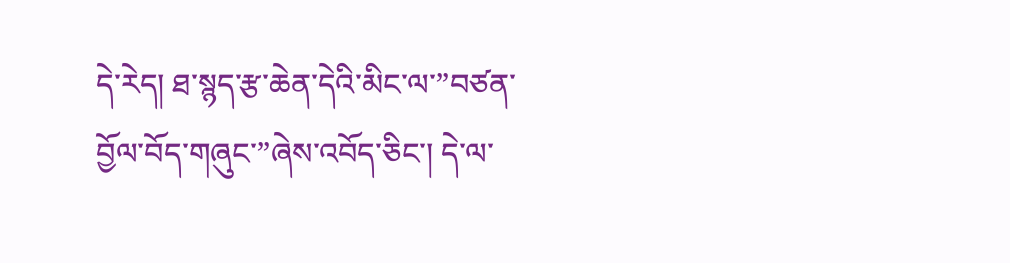དེ་རེད། ཐ་སྙད་རྩ་ཆེན་དེའི་མིང་ལ་”བཙན་བྱོལ་བོད་གཞུང་”ཞེས་འབོད་ཅིང་། དེ་ལ་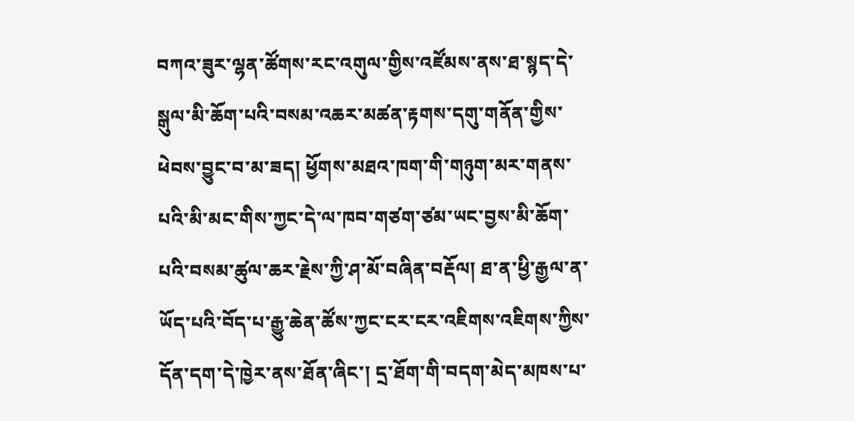བཀའ་ཟུར་ལྷན་ཚོགས་རང་འགུལ་གྱིས་འཛོམས་ནས་ཐ་སྙད་དེ་སྒུལ་མི་ཆོག་པའི་བསམ་འཆར་མཚན་རྟགས་དགུ་གནོན་གྱིས་ཕེབས་བྱུང་བ་མ་ཟད། ཕྱོགས་མཐའ་ཁག་གི་གཉུག་མར་གནས་པའི་མི་མང་གིས་ཀྱང་དེ་ལ་ཁབ་གཙག་ཙམ་ཡང་བྱས་མི་ཆོག་པའི་བསམ་ཚུལ་ཆར་རྗེས་ཀྱི་ཤ་མོ་བཞིན་བརྡོལ། ཐ་ན་ཕྱི་རྒྱལ་ན་ཡོད་པའི་བོད་པ་རྒྱུ་ཆེན་ཚོས་ཀྱང་ངར་ངར་འཇིགས་འཇིགས་ཀྱིས་དོན་དག་དེ་ཁྱེར་ནས་ཐོན་ཞིང་། དྲ་ཐོག་གི་བདག་མེད་མཁས་པ་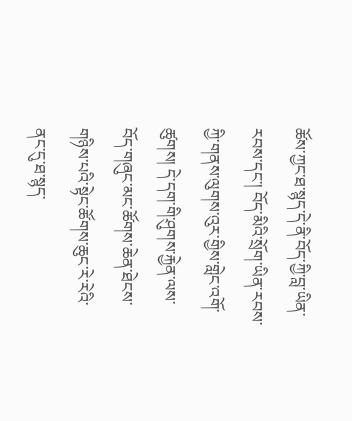ཚོས་ཀྱང་ཐ་སྙད་དེ་ནི་བོད་ཀྱི་བླ་ཡིན་རབས་དང་། བོད་མིའི་སྲོག་ཡིན་རབས་ཀྱི་གནས་ལུགས་འུར་གྱིས་གླེང་འགོ་ཚུགས། དེ་དག་གི་ཤུགས་རྐྱེན་ལས་བོད་གཞུང་མང་ཚོགས་ཆེན་ཐེངས་གཉིས་པའི་སྟེང་ཚོགས་ཆུང་རེ་རེའི་ནང་དུ་ཐ་སྙད་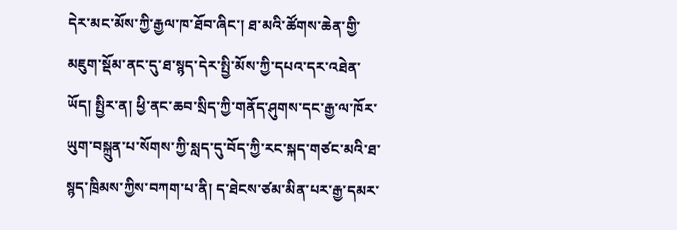དེར་མང་མོས་ཀྱི་རྒྱལ་ཁ་ཐོབ་ཞིང་། ཐ་མའི་ཚོགས་ཆེན་གྱི་མཇུག་སྡོམ་ནང་དུ་ཐ་སྙད་དེར་སྤྱི་མོས་ཀྱི་དཔའ་དར་འཐེན་ཡོད། སྤྱིར་ན། ཕྱི་ནང་ཆབ་སྲིད་ཀྱི་གནོད་ཤུགས་དང་རྒྱ་ལ་ཁོར་ཡུག་བསྐྲུན་པ་སོགས་ཀྱི་སླད་དུ་བོད་ཀྱི་རང་སྐད་གཙང་མའི་ཐ་སྙད་ཁྲིམས་ཀྱིས་བཀག་པ་ནི། ད་ཐེངས་ཙམ་མིན་པར་རྒྱ་དམར་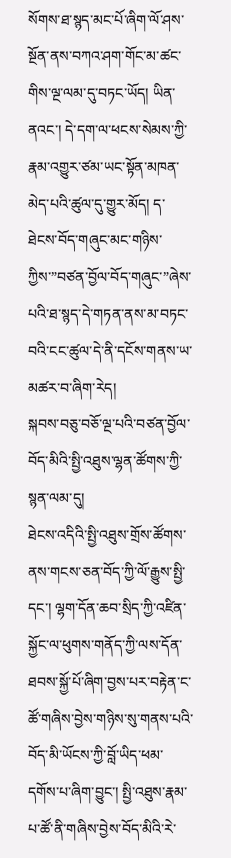སོགས་ཐ་སྙད་མང་པོ་ཞིག་ལོ་ཤས་སྔོན་ནས་བཀའ་ཤག་གོང་མ་ཚང་གིས་ལྔ་ལམ་དུ་བཏང་ཡོད། ཡིན་ནའང་། དེ་དག་ལ་ཕངས་སེམས་ཀྱི་རྣམ་འགྱུར་ཙམ་ཡང་སྟོན་མཁན་མེད་པའི་ཚུལ་དུ་གྱུར་མོད། ད་ཐེངས་བོད་གཞུང་མང་གཉིས་ཀྱིས་”བཙན་བྱོལ་བོད་གཞུང་”ཞེས་པའི་ཐ་སྙད་དེ་གཏན་ནས་མ་བཏང་བའི་ངང་ཚུལ་དེ་ནི་དངོས་གནས་ཡ་མཚར་བ་ཞིག་རེད།
སྐབས་བཅུ་བཅོ་ལྔ་པའི་བཙན་བྱོལ་བོད་མིའི་སྤྱི་འཐུས་ལྷན་ཚོགས་ཀྱི་སྙན་ལམ་དུ།
ཐེངས་འདིའི་སྤྱི་འཐུས་གྲོས་ཚོགས་ནས་གངས་ཅན་བོད་ཀྱི་ལོ་རྒྱུས་སྤྱི་དང་། ལྷག་དོན་ཆབ་སྲིད་ཀྱི་འཛིན་སྐྱོང་ལ་ཕུགས་གནོད་ཀྱི་ལས་དོན་ཐབས་སྐྱོ་པོ་ཞིག་བྱས་པར་བརྟེན་ང་ཚོ་གཞིས་བྱེས་གཉིས་སུ་གནས་པའི་བོད་མི་ཡོངས་ཀྱི་བློ་ཡིད་ཕམ་དགོས་པ་ཞིག་བྱུང་། སྤྱི་འཐུས་རྣམ་པ་ཚོ་ནི་གཞིས་བྱེས་བོད་མིའི་རེ་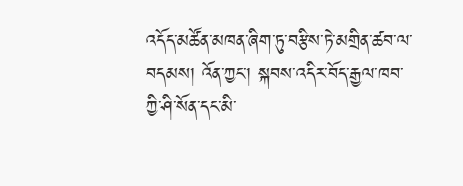འདོད་མཚོན་མཁན་ཞིག་ཏུ་བརྩིས་ཏེ་མགྲིན་ཚབ་ལ་བདམས། འོན་ཀྱང་། སྐབས་འདིར་བོད་རྒྱལ་ཁབ་ཀྱི་ཤི་སོན་དང་མི་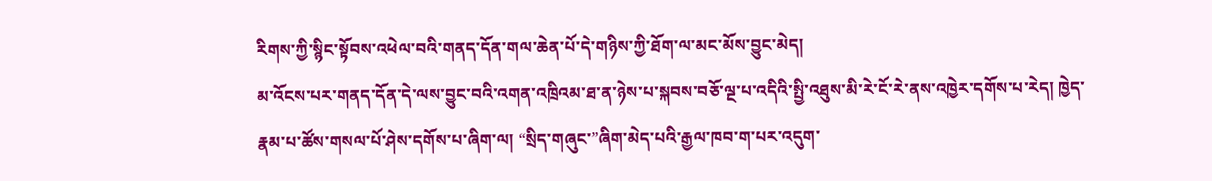རིགས་ཀྱི་སྙིང་སྟོབས་འཕེལ་བའི་གནད་དོན་གལ་ཆེན་པོ་དེ་གཉིས་ཀྱི་ཐོག་ལ་མང་མོས་བྱུང་མེད།
མ་འོངས་པར་གནད་དོན་དེ་ལས་བྱུང་བའི་འགན་འཁྲིའམ་ཐ་ན་ཉེས་པ་སྐབས་བཅོ་ལྔ་པ་འདིའི་སྤྱི་འཐུས་མི་རེ་ངོ་རེ་ནས་འཁྱེར་དགོས་པ་རེད། ཁྱེད་རྣམ་པ་ཚོས་གསལ་པོ་ཤེས་དགོས་པ་ཞིག་ལ། “སྲིད་གཞུང་”ཞིག་མེད་པའི་རྒྱལ་ཁབ་ག་པར་འདུག་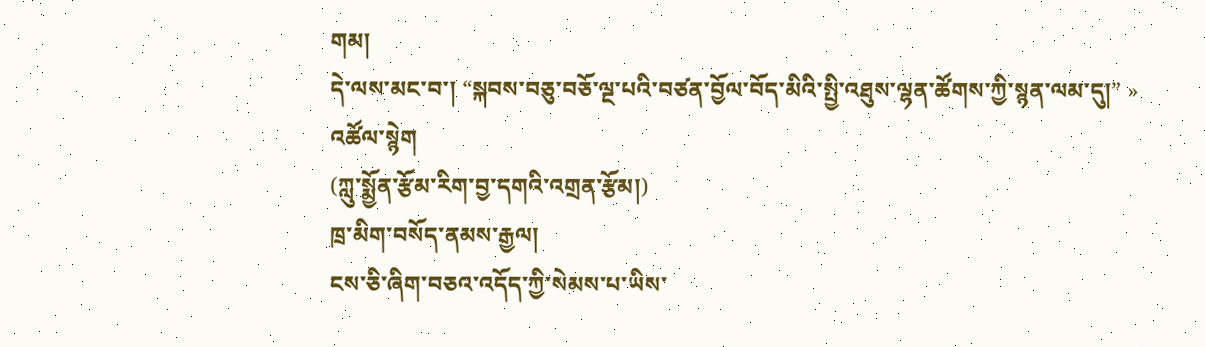གམ།
དེ་ལས་མང་བ་། “སྐབས་བཅུ་བཅོ་ལྔ་པའི་བཙན་བྱོལ་བོད་མིའི་སྤྱི་འཐུས་ལྷན་ཚོགས་ཀྱི་སྙན་ལམ་དུ།” »
འཚོལ་སྙེག
(ཀླུ་སྨྱོན་རྩོམ་རིག་བྱ་དགའི་འགྲན་རྩོམ།)
ཁྲ་མིག་བསོད་ནམས་རྒྱལ།
ངས་ཅི་ཞིག་བཅའ་འདོད་ཀྱི་སེམས་པ་ཡིས་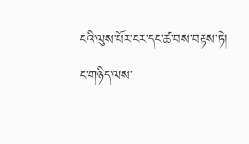ངའི་ལུས་པོར་ངར་དང་ཚ་བས་བརྟས་ཏེ། ང་གཉིད་ལས་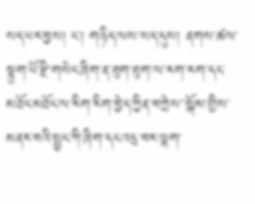སད་པར་བྱས། ང་། གཉིད་ལས་སད་དུས། ནགས་ཚལ་སྟུག་པོ་རྫི་གསེང་ཞིག་ན་ཐུག་ཐུག་ལ་རག་རག་དང་མཐོང་མཐོང་ལ་རིག་རིག་བྱེད་ཀྱིན་བཀྲེས་་སྐོམ་གྱིས་མནར་བའི་སྤྱང་ཀི་ཞིག་དང་འདྲ་བར་ལྷག་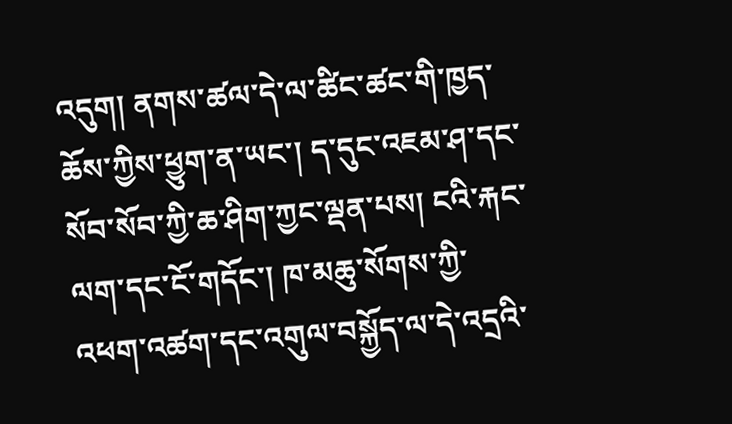འདུག། ནགས་ཚལ་དེ་ལ་ཚིང་ཚང་གི་ཁྱད་ཆོས་ཀྱིས་ཕྱུག་ན་ཡང་། ད་དུང་འཇམ་ཤ་དང་སོབ་སོབ་ཀྱི་ཆ་ཤིག་ཀྱང་ལྡན་པས། ངའི་རྐང་ལག་དང་ངོ་གདོང་། ཁ་མཆུ་སོགས་ཀྱི་འཕག་འཚག་དང་འགུལ་བསྐྱོད་ལ་དེ་འདྲའི་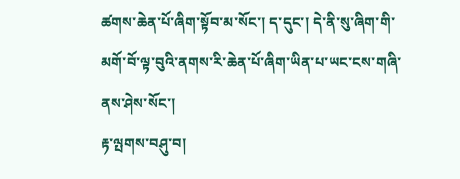ཚགས་ཆེན་པོ་ཞིག་སྟོབ་མ་སོང་། ད་དུང་། དེ་ནི་སུ་ཞིག་གི་མགོ་བོ་ལྟ་བུའི་ནགས་རི་ཆེན་པོ་ཞིག་ཡིན་པ་ཡང་ངས་གཞི་ནས་ཤེས་སོང་།
རྟ་ལྤགས་བཤུ་བ།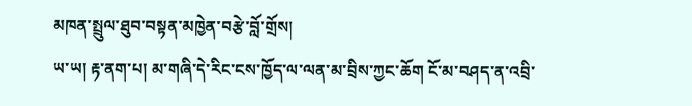མཁན་སྤྲུལ་ཐུབ་བསྟན་མཁྱེན་བརྩེ་བློ་གྲོས།
ཡ་ཡ། རྟ་ནག་པ། མ་གཞི་དེ་རིང་ངས་ཁྱོད་ལ་ལན་མ་བྲིས་ཀྱང་ཆོག ངོ་མ་བཤད་ན་འབྲི་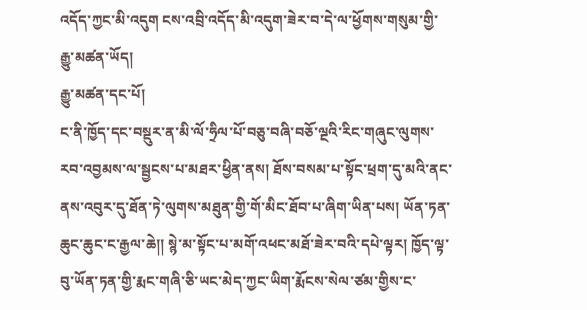འདོད་ཀྱང་མི་འདུག ངས་འབྲི་འདོད་མི་འདུག་ཟེར་བ་དེ་ལ་ཕྱོགས་གསུམ་གྱི་རྒྱུ་མཚན་ཡོད།
རྒྱུ་མཚན་དང་པོ།
ང་ནི་ཁྱོད་དང་བསྡུར་ན་མི་ལོ་ཧྲིལ་པོ་བཅུ་བཞི་བཅོ་ལྔའི་རིང་གཞུང་ལུགས་རབ་འབྱམས་ལ་སྦྱངས་པ་མཐར་ཕྱིན་ནས། ཐོས་བསམ་པ་སྟོང་ཕྲག་དུ་མའི་ནང་ནས་འབུར་དུ་ཐོན་ཏེ་ལུགས་མཐུན་གྱི་གོ་མིང་ཐོབ་པ་ཞིག་ཡིན་པས། ཡོན་ཏན་ཆུང་ཆུང་ང་རྒྱལ་ཆེ།། སྙེ་མ་སྟོང་པ་མགོ་འཕང་མཐོ་ཟེར་བའི་དཔེ་ལྟར། ཁྱོད་ལྟ་བུ་ཡོན་ཏན་གྱི་རྨང་གཞི་ཅི་ཡང་མེད་ཀྱང་ཡིག་རྨོངས་སེལ་ཙམ་གྱིས་ང་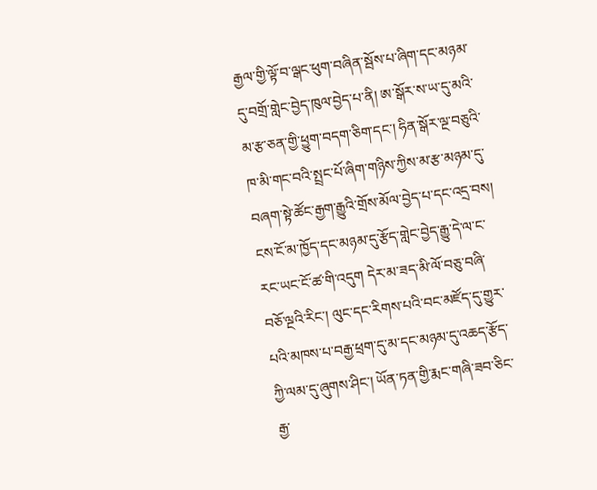རྒྱལ་གྱི་ལྟོ་བ་ལྒང་ཕུག་བཞིན་སྦོས་པ་ཞིག་དང་མཉམ་དུ་བགྲོ་གླེང་བྱེད་ཁུལ་བྱེད་པ་ནི། ཨ་སྒོར་ས་ཡ་དུ་མའི་མ་རྩ་ཅན་གྱི་ཕྱུག་བདག་ཅིག་དང་། ཧིན་སྒོར་ལྔ་བཅུའི་ཁ་མི་གང་བའི་སྤྲང་པོ་ཞིག་གཉིས་ཀྱིས་མ་རྩ་མཉམ་དུ་བཞག་སྟེ་ཚོང་རྒྱག་རྒྱུའི་གྲོས་མོལ་བྱེད་པ་དང་འདྲ་བས། ངས་ངོ་མ་ཁྱོད་དང་མཉམ་དུ་རྩོད་གླེང་བྱེད་རྒྱུ་དེ་ལ་ང་རང་ཡང་ངོ་ཚ་གི་འདུག དེར་མ་ཟད་མི་ལོ་བཅུ་བཞི་བཅོ་ལྔའི་རིང་། ལུང་དང་རིགས་པའི་བང་མཛོད་དུ་གྱུར་པའི་མཁས་པ་བརྒྱ་ཕྲག་དུ་མ་དང་མཉམ་དུ་འཆད་རྩོད་ཀྱི་ལམ་དུ་ཞུགས་ཤིང་། ཡོན་ཏན་གྱི་རྨང་གཞི་ཟབ་ཅིང་རྒྱ་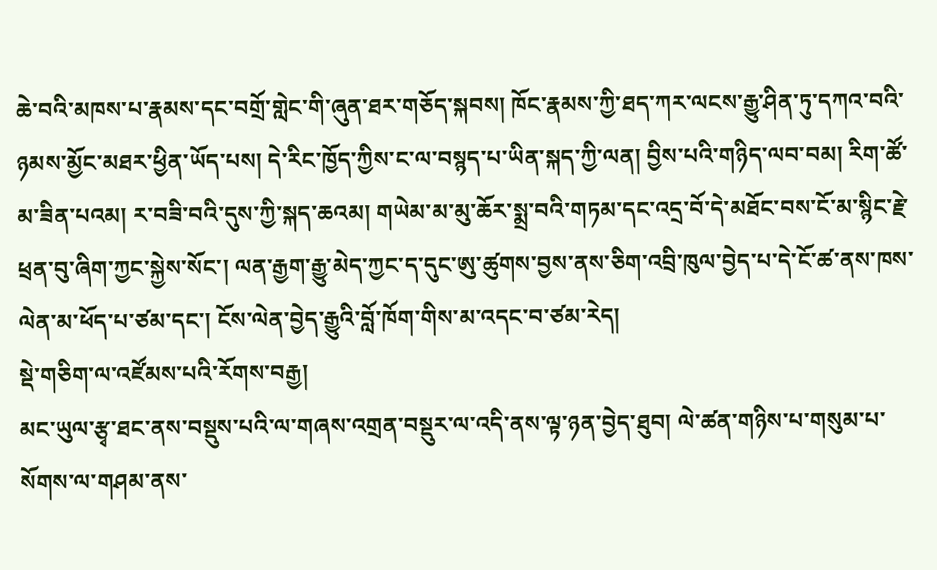ཆེ་བའི་མཁས་པ་རྣམས་དང་བགྲོ་གླེང་གི་ཞུན་ཐར་གཅོད་སྐབས། ཁོང་རྣམས་ཀྱི་ཐད་ཀར་ལངས་རྒྱུ་ཤིན་ཏུ་དཀའ་བའི་ཉམས་མྱོང་མཐར་ཕྱིན་ཡོད་པས། དེ་རིང་ཁྱོད་ཀྱིས་ང་ལ་བསྙད་པ་ཡིན་སྐད་ཀྱི་ལན། བྱིས་པའི་གཉིད་ལབ་བམ། རིག་ཚོ་མ་ཟིན་པའམ། ར་བཟི་བའི་དུས་ཀྱི་སྐད་ཆའམ། གཡེམ་མ་མུ་ཆོར་སྨྲ་བའི་གཏམ་དང་འདྲ་བོ་དེ་མཐོང་བས་ངོ་མ་སྙིང་རྗེ་ཕྲན་བུ་ཞིག་ཀྱང་སྐྱེས་སོང་། ལན་རྒྱག་རྒྱུ་མེད་ཀྱང་ད་དུང་ཨུ་ཚུགས་བྱས་ནས་ཅིག་འབྲི་ཁུལ་བྱེད་པ་དེ་ངོ་ཚ་ནས་ཁས་ལེན་མ་ཕོད་པ་ཙམ་དང་། ངོས་ལེན་བྱེད་རྒྱུའི་བློ་ཁོག་གིས་མ་འདང་བ་ཙམ་རེད།
སྡེ་གཅིག་ལ་འཛོམས་པའི་རོགས་བརྒྱ།
མང་ཡུལ་རྩྭ་ཐང་ནས་བསྡུས་པའི་ལ་གཞས་འགྲན་བསྡུར་ལ་འདི་ནས་ལྟ་ཉན་བྱེད་ཐུབ། ལེ་ཚན་གཉིས་པ་གསུམ་པ་སོགས་ལ་གཤམ་ནས་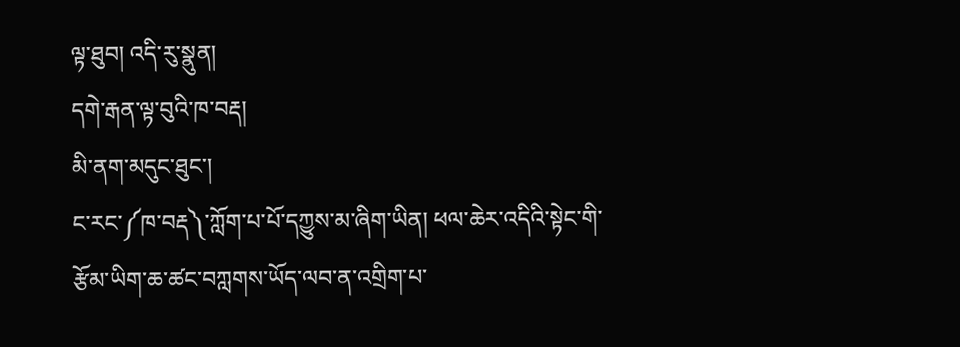ལྟ་ཐུབ། འདི་རུ་སྣུན།
དགེ་རྒན་ལྟ་བུའི་ཁ་བརྡ།
མི་ནག་མདུང་ཐུང་།
ང་རང་༼ཁ་བརྡ༽་ཀློག་པ་པོ་དཀྱུས་མ་ཞིག་ཡིན། ཕལ་ཆེར་འདིའི་སྟེང་གི་རྩོམ་ཡིག་ཆ་ཚང་བཀླགས་ཡོད་ལབ་ན་འགྲིག་པ་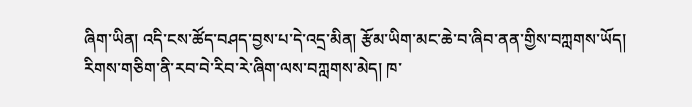ཞིག་ཡིན། འདི་ངས་ཚོད་བཤད་བྱས་པ་དེ་འདྲ་མིན། རྩོམ་ཡིག་མང་ཆེ་བ་ཞིབ་ནན་གྱིས་བཀླགས་ཡོད། རིགས་གཅིག་ནི་རབ་བེ་རིབ་རེ་ཞིག་ལས་བཀླགས་མེད། ཁ་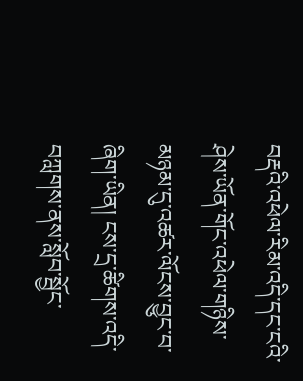བརྡའི་འཕེལ་རིམ་འདི་དང་ངའི་ཤེས་ཡོན་གོང་འཕེལ་གཉིས་མཉམ་དུ་འཚར་ལོངས་བྱུང་བ་ཞིག་ཡིན། ངས་དྲ་ཚིགས་འདི་བཀླགས་ནས་སློབ་སྦྱོང་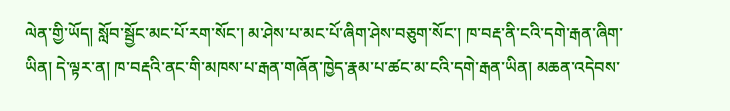ལེན་གྱི་ཡོད། སློབ་སྦྱོང་མང་པོ་རག་སོང་། མ་ཤེས་པ་མང་པོ་ཞིག་ཤེས་བཅུག་སོང་། ཁ་བརྡ་ནི་ངའི་དགེ་རྒན་ཞིག་ཡིན། དེ་ལྟར་ན། ཁ་བརྡའི་ནང་གི་མཁས་པ་རྒན་གཞོན་ཁྱེད་རྣམ་པ་ཚང་མ་ངའི་དགེ་རྒན་ཡིན། མཆན་འདེབས་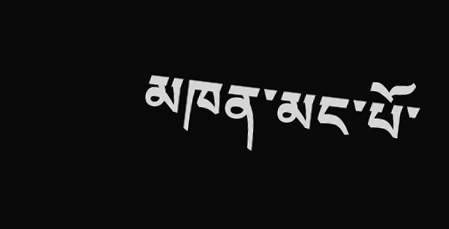མཁན་མང་པོ་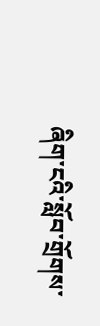ཞིག་ངའི་སློབ་གྲོགས་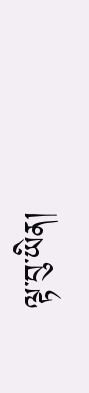ལྟ་བུ་ཡིན།